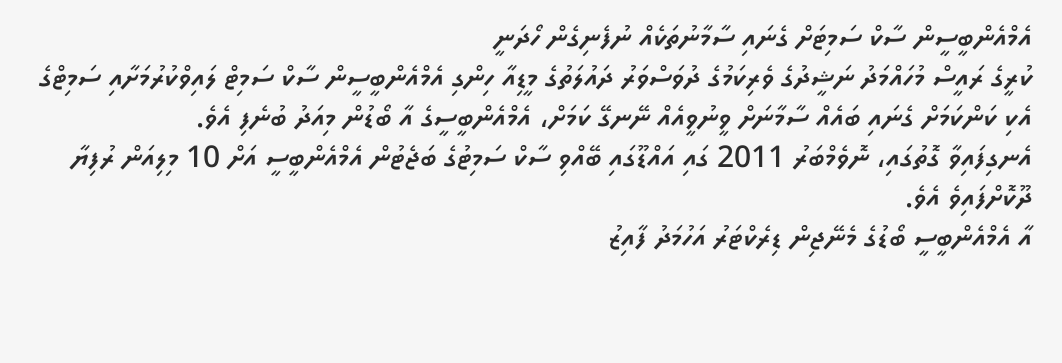އެމްއެންބީސީން ސާކް ސަމިޓަށް ގެނައި ސާމާނުތަކެއް ނުފެނިގެން ހޯދަނީ
ކުރީގެ ރައީސް މުހައްމަދު ނަޝީދުގެ ވެރިކަމުގެ ދުވަސްވަރު ދައުލަތުގެ މީޑިއާ ހިންގި އެމްއެންބީސީން ސާކް ސަމިޓް ލައިވްކުރުމަށާއި ސަމިޓްގެ އެކި ކަންކަމަށް ގެނައި ބައެއް ސާމާނަށް ވީނުވީއެއް ނޭނގޭ ކަމަށް، އެމްއެންބީސީގެ އާ ބޯޑުން މިއަދު ބުނެފި އެވެ.
އެނގިފައިވާ ގޮތުގައި، ނޮވެމްބަރު 2011 ގައި އައްޑޫގައި ބޭއްވި ސާކް ސަމިޓުގެ ބަޖެޓުން އެމްއެންބީސީ އަށް 10 މިލިއަން ރުފިޔާ ދޫކޮށްފައިވެ އެވެ.
އާ އެމްއެންބީސީ ބޯޑުގެ މެނޭޖިން ޑިރެކްޓަރު އަހުމަދު ފާއިޒު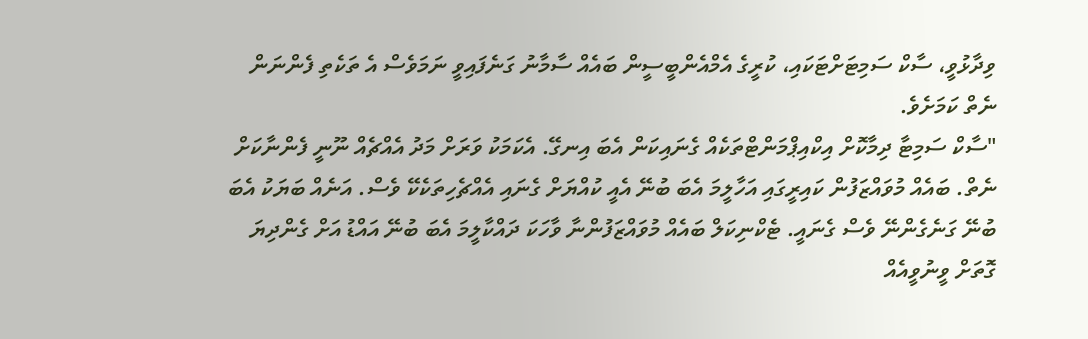ވިދާޅުވީ، ސާކް ސަމިޓަށްޓަކައި، ކުރީގެ އެމްއެންބީސީން ބައެއް ސާމާނު ގަނެފައިވީ ނަމަވެސް އެ ތަކެތި ފެންނަން ނެތް ކަމަށެވެ.
"ސާކް ސަމިޓާ ދިމާކޮށް އިކްއިޕްމަންޓްތަކެއް ގެނައިކަން އެބަ އިނގޭ. އެކަމަކު ވަރަށް މަދު އެއްޗެއް ނޫނީ ފެންނާކަށް ނެތް. ބައެއް މުވައްޒަފުން ކައިރީގައި އަހާލީމަ އެބަ ބުނޭ އެއީ ކުއްޔަށް ގެނައި އެއްޗެހިތަކެކޭ ވެސް. އަނެއް ބަޔަކު އެބަ ބުނޭ ގަނެގެންނޭ ވެސް ގެނައީ. ޓެކްނިކަލް ބައެއް މުވައްޒަފުންނާ ވާހަކަ ދައްކާލީމަ އެބަ ބުނޭ އައްޑު އަށް ގެންދިޔަ ގޮތަށް ވީނުވީއެއް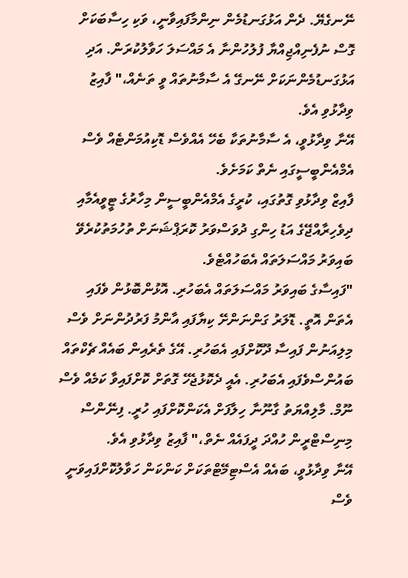ނޭނގެޔޭ. ދެން އަޅުގަނޑުމެން ނިންމާފައިވާނީ، ވަކި ހިސާބަކަށް ގޮސް ނުފެނިއްޖިއްޔާ ފުލުހުންނާ އެ މައްސަލަ ހަވާލުކުރަން. އަދި އަޅުގަނޑުމެންނަކަށް ނޭނގޭ އެ ސާމާނުތައް ވީ ތަނެއް،" ފާއިޒު ވިދާޅުވި އެވެ.
އޭނާ ވިދާޅުވީ، އެ ސާމާނުތަކާ ބެހޭ އެއްވެސް ޑޮކިއުމަންޓެއް ވެސް އެމްއެންބީސީގައި ނެތް ކަމަށެވެ.
ފާއިޒް ވިދާޅުވި ގޮތުގައި، ކުރީގެ އެމްއެންބީސީން މިހާރުގެ ޓީވީއެމާއި ދިވެހިރާއްޖޭގެ އަޑު ހިންގި ދުވަސްވަރު ކޮރަޕްޝަނަށް ތުހުމަތުކުރެވޭ ބައިވަރު މައްސަލަތައް އެބަހުއްޓެވެ.
"ފައިސާގެ ބައިވަރު މައްސަލަތައް އެބަހުރި. އޮޅުންބޮޅުން ވެފައި އެތަން އޮތީ. ޑޮލަރު ގަންނަންށޭ ކިޔާފައި އާންމު ފަރުދުންނަށް ވެސް މިލިއަނުން ފައިސާ ދޫކޮށްފައި އެބަހުރި. އޭގެ ތެރެއިން ބައެއް ޗެކްތައް ބައުންސްވެފައި އެބަހުރި. އެއީ ދެކޮޅުޖެހޭ ގޮތަށް ކޮށްފައިވާ ކަމެއް ވެސް ނޫމް. މާލިއްޔަތު ގާނޫނާ ހިލާފަށް އެކަންކޮށްފައި ހުރީ. ފިނޭންސް މިނިސްޓްރީން ހުއްދަ ދީފައެއް ނެތް،" ފާއިޒު ވިދާޅުވި އެވެ.
އޭނާ ވިދާޅުވީ، ބައެއް އެސްޓިމޭޓްތަކަށް ކަންކަން ހަވާލުކޮށްފައިވަނީ ވެސް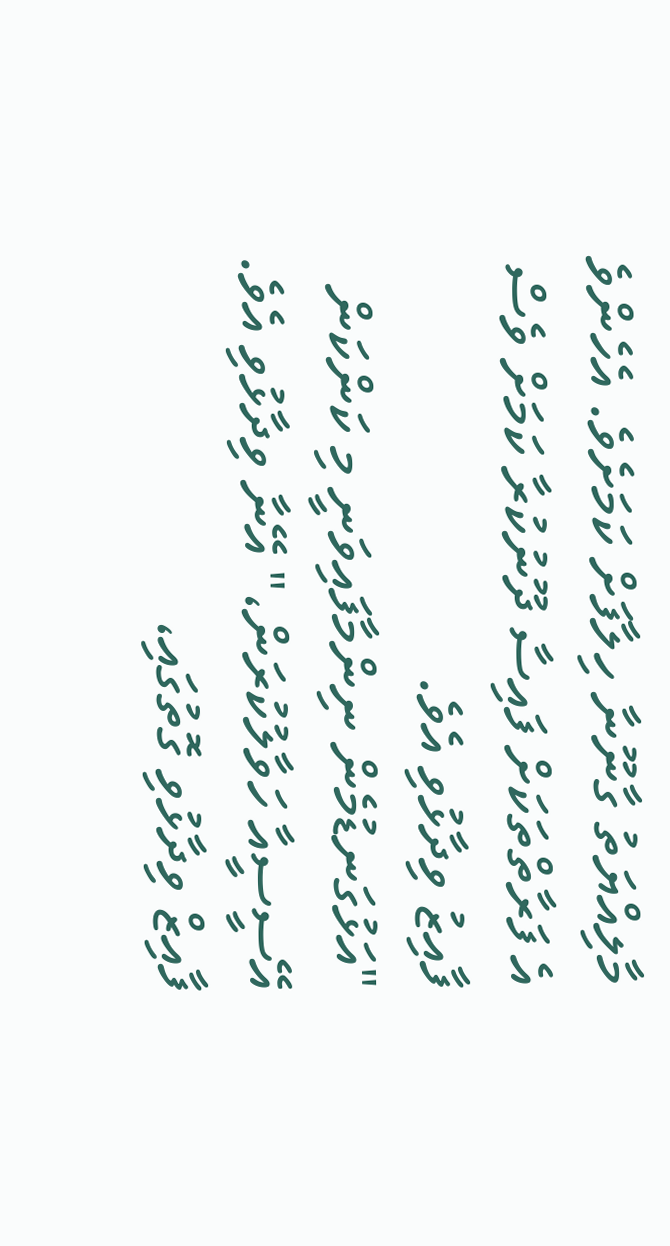މާލިއްޔަތު ގާނޫނާ ހިލާފަށް ކަމަށެވެ. އެހެންވެ އެ ފަރާތްތަކަށް ފައިސާ ދޫނުކުރާ ކަމަށް ވެސް ފާއިޒު ވިދާޅުވި އެވެ.
"އަޅުގަނޑުމެން ނިންމާފައިވަނީ މި ކަންކަން އޭސީސީއާ ހަވާލުކުރަން،" އޭނާ ވިދާޅުވި އެވެ.
ފާއިޒް ވިދާޅުވި ގޮތުގައި،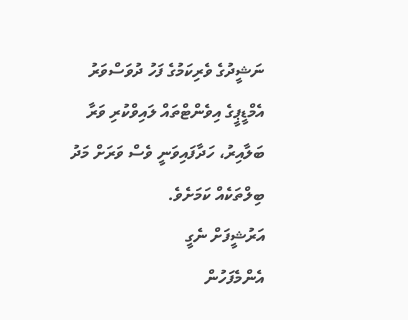ނަޝީދުގެ ވެރިކަމުގެ ފަހު ދުވަސްވަރު އެމްޑީޕީގެ އިވެންޓްތައް ލައިވްކުރި ވަރާ ބަލާއިރު، ހަދާފައިވަނީ ވެސް ވަރަށް މަދު ބިލްތަކެއް ކަމަށެވެ.
އަރުޝީފަށް ނެގީ
އެންމެފަހުން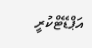އަޕްޑޭޓްކުރީ